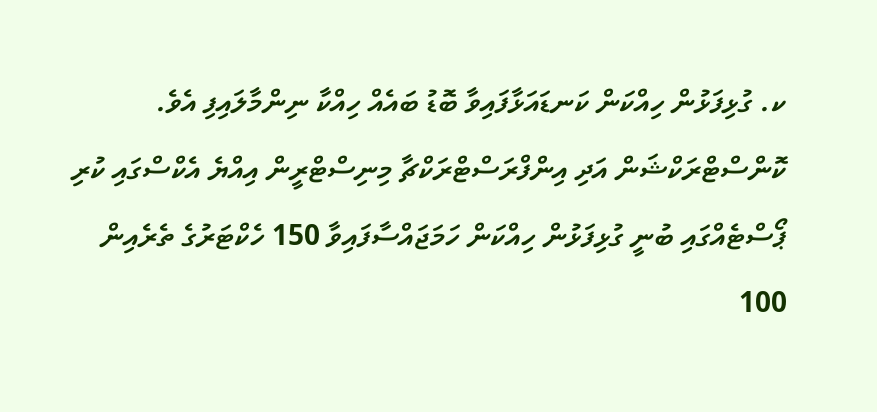ކ. ގުޅިފަޅުން ހިއްކަން ކަނޑައަޅާފައިވާ ބޮޑު ބައެއް ހިއްކާ ނިންމާލައިފި އެވެ.
ކޮންސްޓްރަކްޝަން އަދި އިންފްރަސްޓްރަކްޗާ މިނިސްޓްރީން އިއްޔެ އެކްސްގައި ކުރި ޕޯސްޓެއްގައި ބުނީ ގުޅިފަޅުން ހިއްކަން ހަމަޖައްސާފައިވާ 150 ހެކްޓަރުގެ ތެރެއިން 100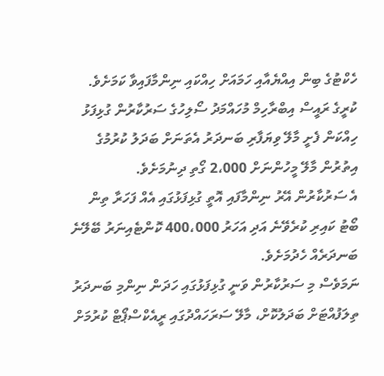ހެކްޓުގެ ބިން އިއްޔެއާއި ހަމައަށް ހިއްކައި ނިންމާފައިވާ ކަމަށެވެ.
ކުރީގެ ރައީސް އިބްރާހިމް މުހައްމަދު ސޯލިހުގެ ސަރުކާރުން ގުޅިފަޅު ހިއްކަން ފެށީ މާލޭ ވިޔަފާރި ބަނދަރު އެތަނަށް ބަދަލު ކުރުމުގެ އިތުރުން މާލޭ މީހުންނަށް 2،000 ގޯތި ދިނުމަށެވެ.
އެ ސަރުކާރުން އޭރު ނިންމާފައި އޮތީ ގުޅިފަޅުގައި އެއް ފަހަރާ ތިން ބޯޓު ކައިރި ކުރެވޭނެ އަދި އަހަރު 400،000 ކޮންޓެއިނަރު ބޭލޭނެ ބަނދަރެއް ހެދުމަށެވެ.
ނަމަވެސް މި ސަރުކާރުން ވަނީ ގުޅިފަޅުގައި ހަދަން ނިންމި ބަނދަރު ތިލަފުއްޓަށް ބަދަލުކޮށް، މާލޭ ސަރަހައްދުގައި ރީއެކްސްޕޯޓް ކުރުމަށް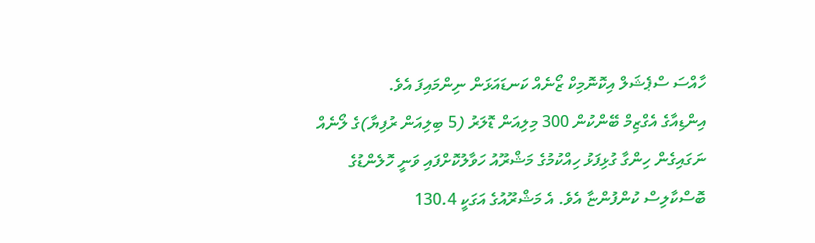ހާއްސަ ސްޕެޝަލް އިކޮނޮމިކް ޒޯނެއް ކަނޑައަޅަން ނިންމައިފަ އެވެ.
އިންޑިއާގެ އެގްޒިމް ބޭންކުން 300 މިލިއަން ޑޮލަރު (5 ބިލިއަން ރުފިޔާ)ގެ ލޯނެއް ނަގައިގެން ހިންގާ ގުޅިފަޅު ހިއްކުމުގެ މަޝްރޫއު ހަވާލުކޮށްފައި ވަނީ ހޮލެންޑުގެ ބޮސްކާލިސް ކުންފުންޏާ އެވެ. އެ މަޝްރޫއުގެ އަގަކީ 130.4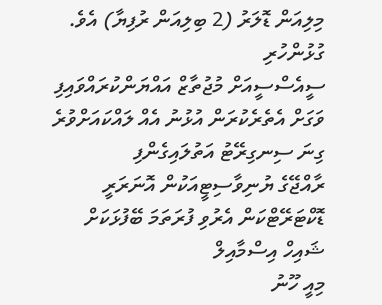މިލިއަން ޑޮލަރު (2 ބިލިއަން ރުފިޔާ) އެވެ.
ގުޅުންހުރި
ސީއެސްސީއަށް މުޖުތާޒް އައްޔަންކުރައްވައިފި
ވަގަށް އެތެރެކުރަން އުޅުނު އެއް ލައްކައަށްވުރެ ގިނަ ސިނގިރޭޓު އަތުލައިގެންފި
ރާއްޖޭގެ ޔުނިވާސިޓީއަކުން އޮނަރަރީ ޑޮކްޓަރޭޓްކަން އެރުވި ފުރަތަމަ ބޭފުޅަކަށް ޝައިހް އިސްމާއިލް
މިއީ ހޫނު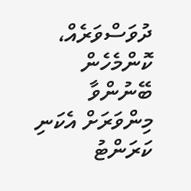ދުވަސްވަރެއް، ކޮންމެހެން ބޭނުންވާ މިންވަރަށް އެކަނި ކަރަންޓު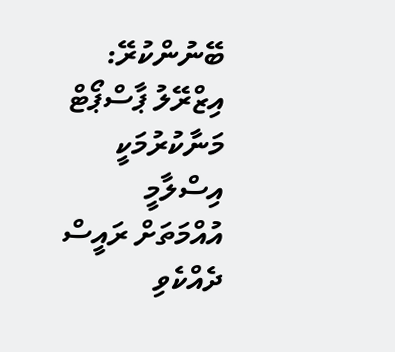ބޭނުންކުރޭ:
އިޒްރޭލު ޕާސްޕޯޓް މަނާކުރުމަކީ އިސްލާމީ އުއްމަތަށް ރައީސް ދެއްކެވި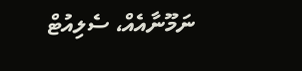ނަމޫނާއެއް، ސެލިއުޓް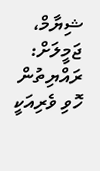ޝިޔާމް، ޖަމީލަށް: ރައްޔިތުން ހޮވި ވެރިއަކީ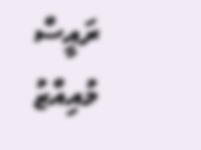ރައީސް މުއިއްޒު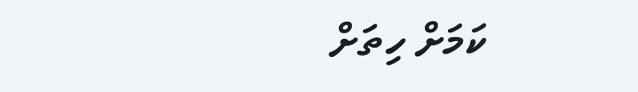ކަމަށް ހިތަށް